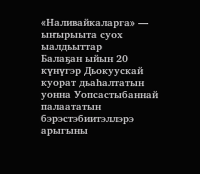«Наливайкаларга» — ыҥырыыта суох ыалдьыттар
Балаҕан ыйын 20 күнүгэр Дьокуускай куорат дьаһалтатын уонна Уопсастыбаннай палаататын бэрэстэбиитэллэрэ арыгыны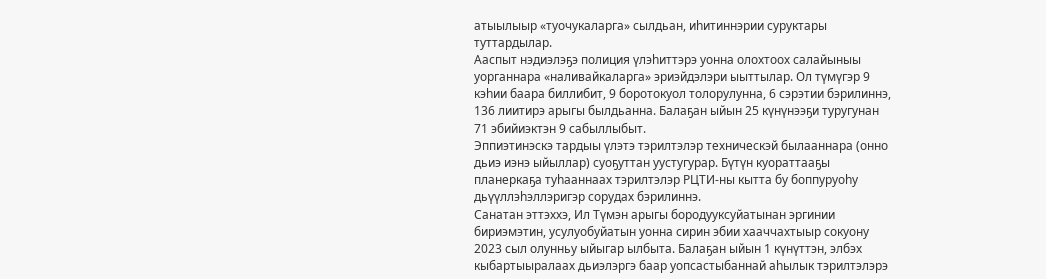атыылыыр «туочукаларга» сылдьан, иһитиннэрии суруктары туттардылар.
Ааспыт нэдиэлэҕэ полиция үлэһиттэрэ уонна олохтоох салайыныы уорганнара «наливайкаларга» эриэйдэлэри ыыттылар. Ол түмүгэр 9 кэһии баара биллибит, 9 боротокуол толорулунна, 6 сэрэтии бэрилиннэ, 136 лиитирэ арыгы былдьанна. Балаҕан ыйын 25 күнүнээҕи туругунан 71 эбийиэктэн 9 сабыллыбыт.
Эппиэтинэскэ тардыы үлэтэ тэрилтэлэр техническэй былааннара (онно дьиэ иэнэ ыйыллар) суоҕуттан уустугурар. Бүтүн куораттааҕы планеркаҕа туһааннаах тэрилтэлэр РЦТИ-ны кытта бу боппуруоһу дьүүллэһэллэригэр сорудах бэрилиннэ.
Санатан эттэххэ, Ил Түмэн арыгы бородууксуйатынан эргинии бириэмэтин, усулуобуйатын уонна сирин эбии хааччахтыыр сокуону 2023 сыл олунньу ыйыгар ылбыта. Балаҕан ыйын 1 күнүттэн, элбэх кыбартыыралаах дьиэлэргэ баар уопсастыбаннай аһылык тэрилтэлэрэ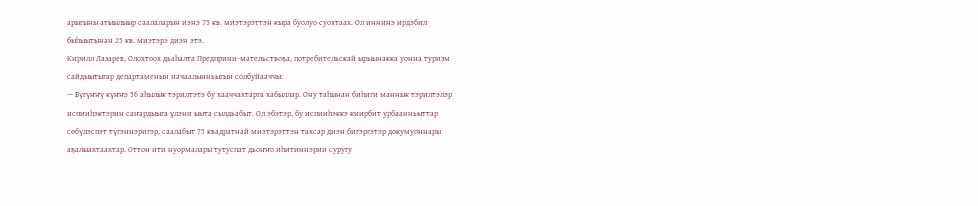арыгыны атыылыыр саалаларын иэнэ 75 кв. миэтэрэттэн кыра буолуо суохтаах. Ол иннинэ ирдэбил быһыытынан 25 кв. миэтэрэ диэн этэ.
Кирилл Лазарев, Олохтоох дьаһалта Предприни-мательствоҕа, потребительскай ырыынакка уонна туризм сайдыытыгар департаменын начаалынньыгын солбуйааччы:
— Бүгүҥҥү күҥҥэ 56 аһылык тэрилтэтэ бу хааччахтарга хабыллар. Ону таһынан биһиги маннык тэрилтэлэр испииһэктэрин саҥардыыга үлэни ыыта сылдьабыт. Ол эбэтэр, бу испииһэккэ киирбит урбаанньыттар сөбүлэспэт түгэннэригэр, саалабыт 75 квадратнай миэтэрэттэн тахсар диэн бигэргэтэр докумуоннары аҕалыахтаахтар. Оттон ити нуормалары тутуспат дьоҥҥо иһитиннэрии суругу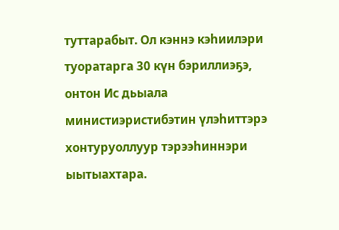туттарабыт. Ол кэннэ кэһиилэри туоратарга 30 күн бэриллиэҕэ, онтон Ис дьыала министиэристибэтин үлэһиттэрэ хонтуруоллуур тэрээһиннэри ыытыахтара.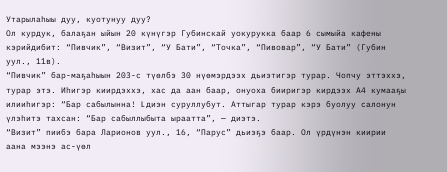Утарылаһыы дуу, куотунуу дуу?
Ол курдук, балаҕан ыйын 20 күнүгэр Губинскай уокурукка баар 6 сымыйа кафены кэрийдибит: “Пивчик”, “Визит”, “У Бати”, “Точка”, “Пивовар”, “У Бати” (Губин уул., 11в).
“Пивчик” бар-маҕаһыын 203-с түөлбэ 30 нүөмэрдээх дьиэтигэр турар. Чопчу эттэххэ, турар этэ. Иһигэр киирдэххэ, хас да аан баар, онуоха бииригэр кирдээх А4 кумааҕы илииһигэр: “Бар сабылынна! L диэн суруллубут. Аттыгар турар кэрэ буолуу салонун үлэһитэ тахсан: “Бар сабыллыбыта ыраатта”, — диэтэ.
“Визит” пиибэ бара Ларионов уул., 16, “Парус” дьиэҕэ баар. Ол үрдүнэн киирии аана мээнэ ас-үөл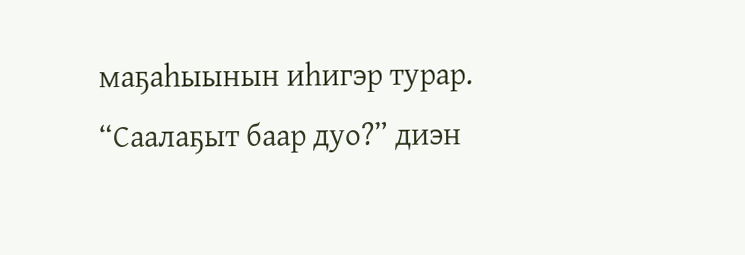маҕаһыынын иһигэр турар. “Саалаҕыт баар дуо?” диэн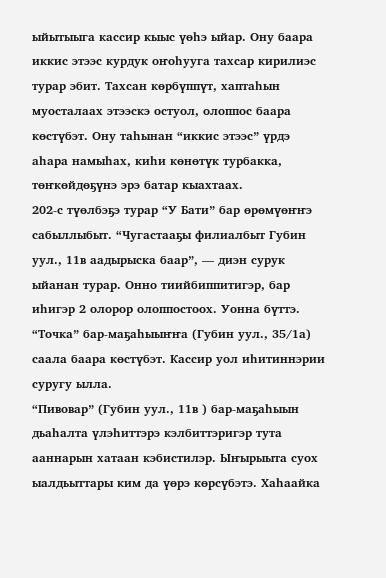ыйытыыга кассир кыыс үөһэ ыйар. Ону баара иккис этээс курдук оҥоһууга тахсар кирилиэс турар эбит. Тахсан көрбүппүт, хаптаһын муосталаах этээскэ остуол, олоппос баара көстүбэт. Ону таһынан “иккис этээс” үрдэ аһара намыһах, киһи көнөтүк турбакка, төҥкөйдөҕүнэ эрэ батар кыахтаах.
202-с түөлбэҕэ турар “У Бати” бар өрөмүөҥҥэ сабыллыбыт. “Чугастааҕы филиалбыт Губин уул., 11в аадырыска баар”, — диэн сурук ыйанан турар. Онно тиийбиппитигэр, бар иһигэр 2 олорор олоппостоох. Уонна бүттэ.
“Точка” бар-маҕаһыыҥҥа (Губин уул., 35/1а) саала баара көстүбэт. Кассир уол иһитиннэрии суругу ылла.
“Пивовар” (Губин уул., 11в ) бар-маҕаһыын дьаһалта үлэһиттэрэ кэлбиттэригэр тута ааннарын хатаан кэбистилэр. Ыҥырыыта суох ыалдьыттары ким да үөрэ көрсүбэтэ. Хаһаайка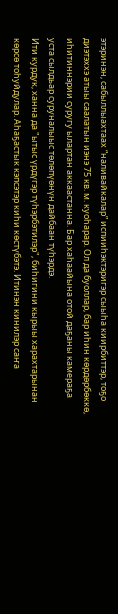этэринэн, сабыллыахтаах “наливайкалар” испииһэктэригэр сыыһа киирбиттэр, тоҕо диэтэххэ атыы саалатын иэнэ 75 кв. м. куоһарар. Ол да буоллар, бар иһин көрдөрбөккө, иһитиннэрии суругу ылартан аккаастанна. Бар хаһаайына отой даҕаны камераҕа уста сылдьар суруналыыс төлөпүөнүн дайбаан түһэрдэ.
Ити курдук, ханна да "ытыс үрдүгэр түһэрбэтилэр", биһигини кырыы харахтарынан көрсө тоһуйдулар. Аһаҕастык кэпсэтэр киһи көстүбэтэ. Итинэн кинилэр саҥа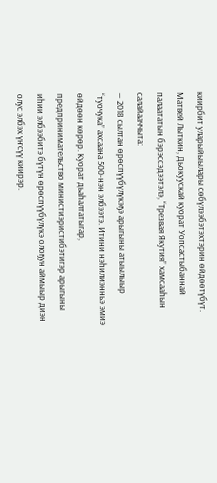киирбит уларыйыылары сөбүлээбэтэхтэрин өйдөөтүбүт.
Матвей Лыткин, Дьокуускай куорат Уопсастыбаннай палаататын бэрэссэдээтэлэ, “Трезвая Якутия” хамсааһын салайааччыта:
— 2018 сылтан өрөспүүбүлүкэҕэ арыгыны атыылыыр “туочука” ахсаана 500-нэн элбээтэ. Итини нэһилиэнньэ эмиэ өйдөөн көрөр. Куорат дьаһалтатыгар, предпринимательство министиэристибэтигэр арыгыны иһии элбээбитэ бүтүн өрөспүүбүлүкэ олоҕун аймыыр диэн олус элбэх үҥсүү киирэр.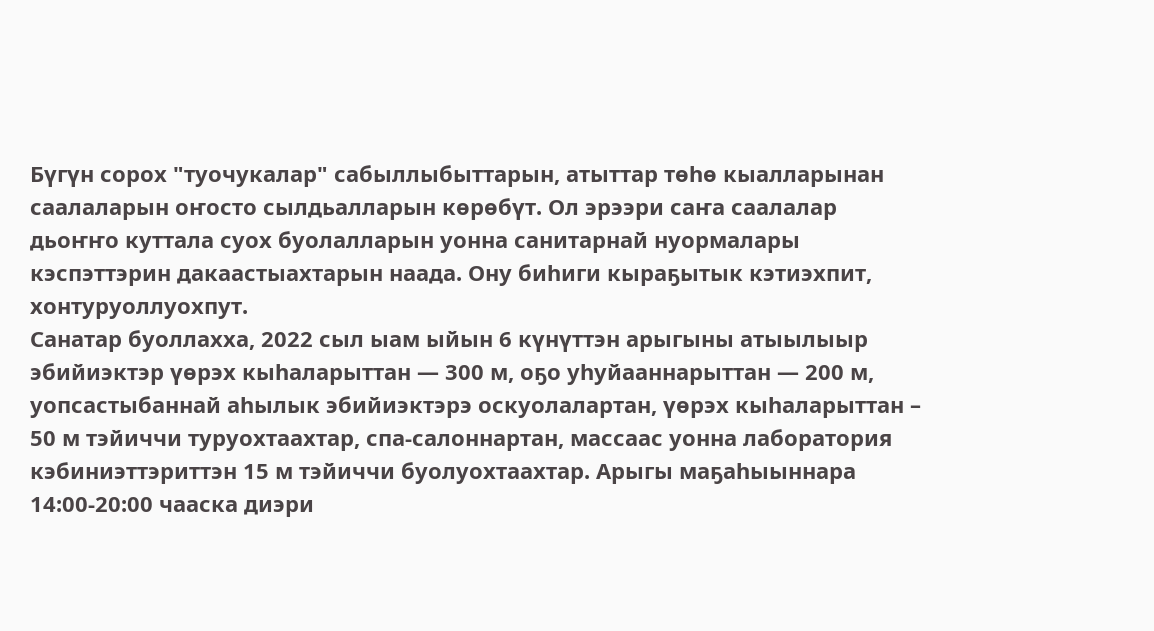Бүгүн сорох "туочукалар" сабыллыбыттарын, атыттар төһө кыалларынан саалаларын оҥосто сылдьалларын көрөбүт. Ол эрээри саҥа саалалар дьоҥҥо куттала суох буолалларын уонна санитарнай нуормалары кэспэттэрин дакаастыахтарын наада. Ону биһиги кыраҕытык кэтиэхпит, хонтуруоллуохпут.
Санатар буоллахха, 2022 сыл ыам ыйын 6 күнүттэн арыгыны атыылыыр эбийиэктэр үөрэх кыһаларыттан — 300 м, оҕо уһуйааннарыттан — 200 м, уопсастыбаннай аһылык эбийиэктэрэ оскуолалартан, үөрэх кыһаларыттан – 50 м тэйиччи туруохтаахтар, спа-салоннартан, массаас уонна лаборатория кэбиниэттэриттэн 15 м тэйиччи буолуохтаахтар. Арыгы маҕаһыыннара 14:00-20:00 чааска диэри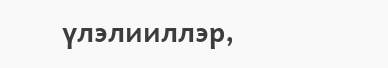үлэлииллэр,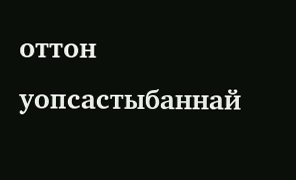оттон уопсастыбаннай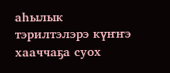аһылык тэрилтэлэрэ күҥҥэ хааччаҕа суох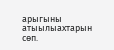арыгыны атыылыахтарын сөп.